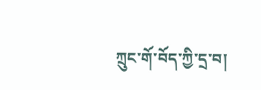ཀྲུང་གོ་བོད་ཀྱི་དྲ་བ།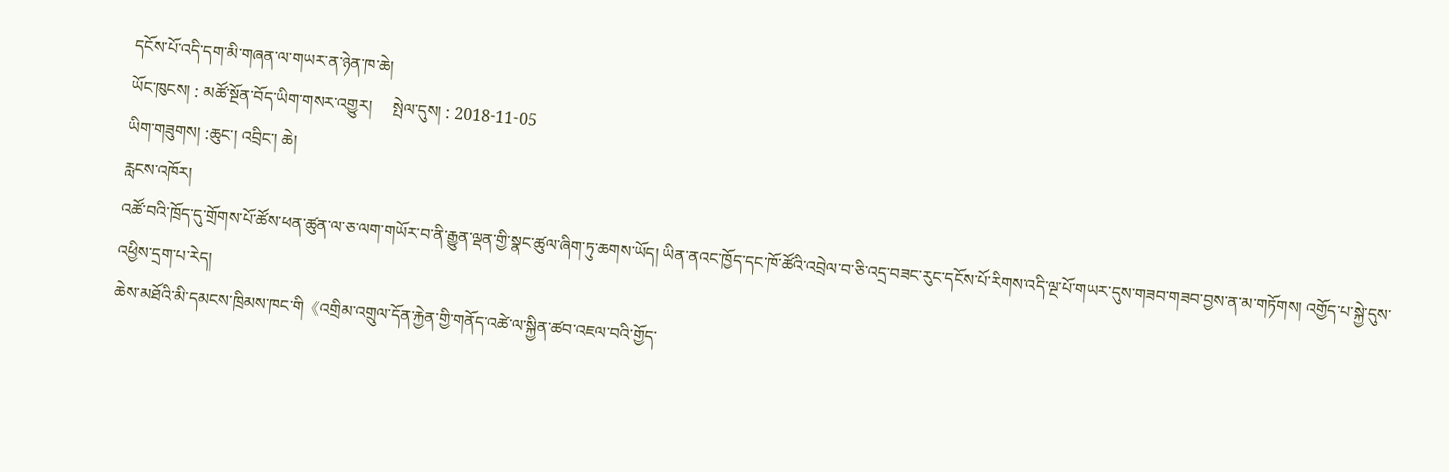དངོས་པོ་འདི་དག་མི་གཞན་ལ་གཡར་ན་ཉེན་ཁ་ཆེ།
ཡོང་ཁུངས། : མཚོ་སྔོན་བོད་ཡིག་གསར་འགྱུར།     སྤེལ་དུས། : 2018-11-05
ཡིག་གཟུགས། :ཆུང་། འབྲིང་། ཆེ།
རླངས་འཁོར།
འཚོ་བའི་ཁྲོད་དུ་གྲོགས་པོ་ཚོས་ཕན་ཚུན་ལ་ཅ་ལག་གཡོར་བ་ནི་རྒྱུན་ལྡན་གྱི་སྣང་ཚུལ་ཞིག་ཏུ་ཆགས་ཡོད། ཡིན་ནའང་ཁྱོད་དང་ཁོ་ཚོའི་འབྲེལ་བ་ཅི་འདྲ་བཟང་རུང་དངོས་པོ་རིགས་འདི་ལྔ་པོ་གཡར་དུས་གཟབ་གཟབ་བྱས་ན་མ་གཏོགས། འགྱོད་པ་སྐྱེ་དུས་འཕྱིས་དྲག་པ་རེད།
ཆེས་མཐོའི་མི་དམངས་ཁྲིམས་ཁང་གི《འགྲིམ་འགྲུལ་དོན་རྐྱེན་གྱི་གནོད་འཚེ་ལ་སྐྱིན་ཚབ་འཇལ་བའི་གྱོད་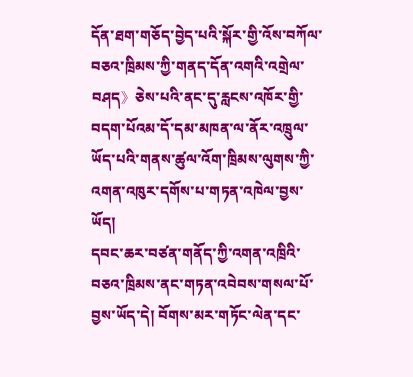དོན་ཐག་གཅོད་བྱེད་པའི་སྐོར་གྱི་འོས་བཀོལ་བཅའ་ཁྲིམས་ཀྱི་གནད་དོན་འགའི་འགྲེལ་བཤད》ཅེས་པའི་ནང་དུ་རླངས་འཁོར་གྱི་བདག་པོའམ་དོ་དམ་མཁན་ལ་ནོར་འཁྲུལ་ཡོད་པའི་གནས་ཚུལ་འོག་ཁྲིམས་ལུགས་ཀྱི་འགན་འཁུར་དགོས་པ་གཏན་འཁེལ་བྱས་ཡོད།
དབང་ཆར་བཙན་གནོད་ཀྱི་འགན་འཁྲིའི་བཅའ་ཁྲིམས་ནང་གཏན་འབེབས་གསལ་པོ་བྱས་ཡོད་དེ། བོགས་མར་གཏོང་ལེན་དང་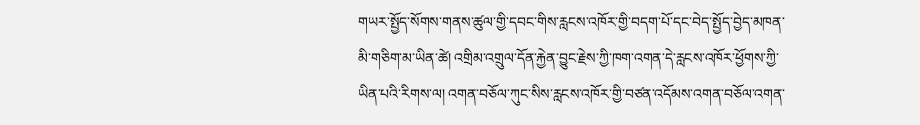གཡར་སྤྱོད་སོགས་གནས་ཚུལ་གྱི་དབང་གིས་རླངས་འཁོར་གྱི་བདག་པོ་དང་བེད་སྤྱོད་བྱེད་མཁན་མི་གཅིག་མ་ཡིན་ཚེ། འགྲིམ་འགྲུལ་དོན་རྐྱེན་བྱུང་རྗེས་ཀྱི་ཁག་འགན་དེ་རླངས་འཁོར་ཕྱོགས་ཀྱི་ཡིན་པའི་རིགས་ལ། འགན་བཅོལ་ཀུང་སིས་རླངས་འཁོར་གྱི་བཙན་འདོམས་འགན་བཅོལ་འགན་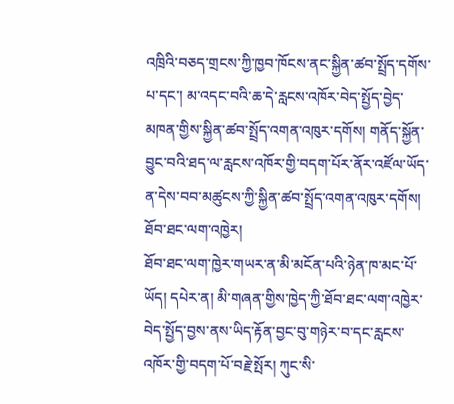འཁྲིའི་བཅད་གྲངས་ཀྱི་ཁྱབ་ཁོངས་ནང་སྐྱིན་ཚབ་སྤྲོད་དགོས་པ་དང་། མ་འདང་བའི་ཆ་དེ་རླངས་འཁོར་བེད་སྤྱོད་བྱེད་མཁན་གྱིས་སྐྱིན་ཚབ་སྤྲོད་འགན་འཁུར་དགོས། གནོད་སྐྱོན་བྱུང་བའི་ཐད་ལ་རླངས་འཁོར་གྱི་བདག་པོར་ནོར་འཛོལ་ཡོད་ན་དེས་བབ་མཚུངས་ཀྱི་སྐྱིན་ཚབ་སྤྲོད་འགན་འཁུར་དགོས།
ཐོབ་ཐང་ལག་འཁྱེར།
ཐོབ་ཐང་ལག་ཁྱེར་གཡར་ན་མི་མངོན་པའི་ཉེན་ཁ་མང་པོ་ཡོད། དཔེར་ན། མི་གཞན་གྱིས་ཁྱེད་ཀྱི་ཐོབ་ཐང་ལག་འཁྱེར་བེད་སྤྱོད་བྱས་ནས་ཡིད་རྟོན་བྱང་བུ་གཉེར་བ་དང་རླངས་འཁོར་གྱི་བདག་པོ་བརྗེ་སྤོར། ཀུང་སི་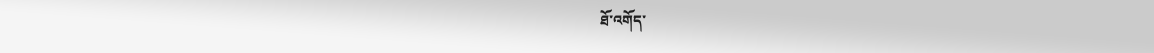ཐོ་འགོད་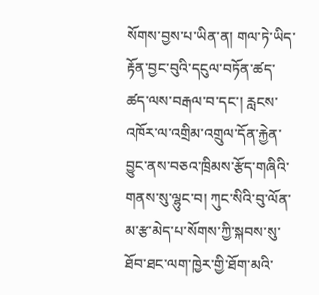སོགས་བྱས་པ་ཡིན་ན། གལ་ཏེ་ཡིད་རྟོན་བྱང་བུའི་དངུལ་བཏོན་ཚད་ཚད་ལས་བརྒལ་བ་དང་། རླངས་འཁོར་ལ་འགྲིམ་འགྲུལ་དོན་རྐྱེན་བྱུང་ནས་བཅའ་ཁྲིམས་རྩོད་གཞིའི་གནས་སུ་ལྷུང་བ། ཀུང་སིའི་བུ་ལོན་མ་རྩ་མེད་པ་སོགས་ཀྱི་སྐབས་སུ་ཐོབ་ཐང་ལག་ཁྱེར་གྱི་ཐོག་མའི་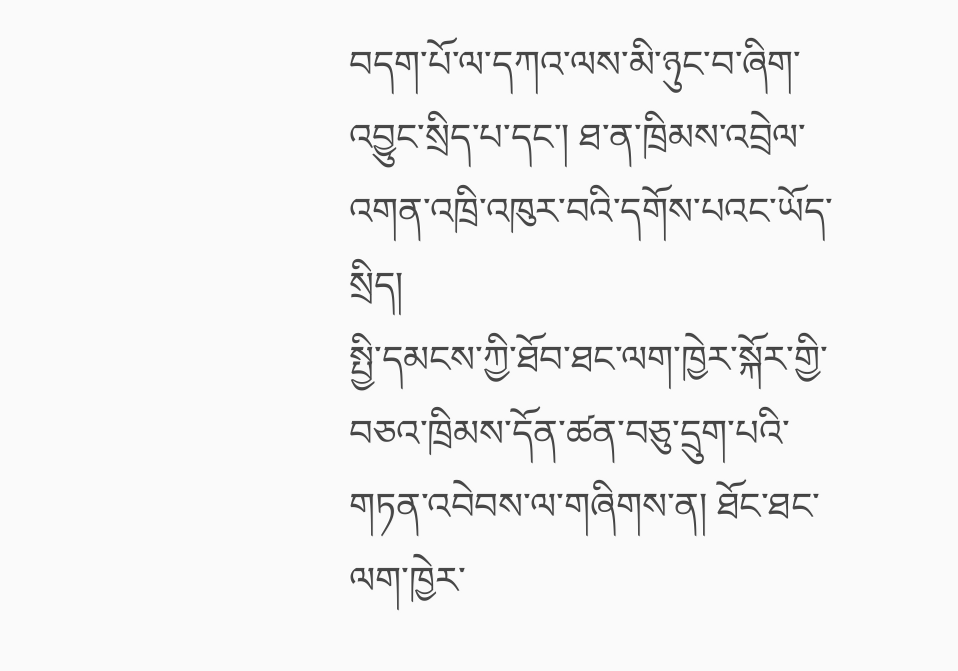བདག་པོ་ལ་དཀའ་ལས་མི་ཉུང་བ་ཞིག་འབྱུང་སྲིད་པ་དང་། ཐ་ན་ཁྲིམས་འབྲེལ་འགན་འཁྲི་འཁུར་བའི་དགོས་པའང་ཡོད་སྲིད།
སྤྱི་དམངས་ཀྱི་ཐོབ་ཐང་ལག་ཁྱེར་སྐོར་གྱི་བཅའ་ཁྲིམས་དོན་ཚན་བཅུ་དྲུག་པའི་གཏན་འབེབས་ལ་གཞིགས་ན། ཐོང་ཐང་ལག་ཁྱེར་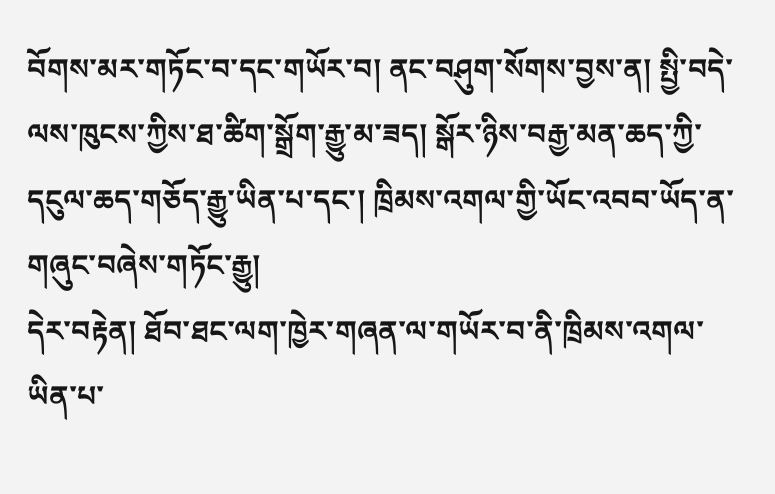བོགས་མར་གཏོང་བ་དང་གཡོར་བ། ནང་བཤུག་སོགས་བྱས་ན། སྤྱི་བདེ་ལས་ཁུངས་ཀྱིས་ཐ་ཚིག་སྒྲོག་རྒྱུ་མ་ཟད། སྒོར་ཉིས་བརྒྱ་མན་ཆད་ཀྱི་དངུལ་ཆད་གཅོད་རྒྱུ་ཡིན་པ་དང་། ཁྲིམས་འགལ་གྱི་ཡོང་འབབ་ཡོད་ན་གཞུང་བཞེས་གཏོང་རྒྱུ།
དེར་བརྟེན། ཐོབ་ཐང་ལག་ཁྱེར་གཞན་ལ་གཡོར་བ་ནི་ཁྲིམས་འགལ་ཡིན་པ་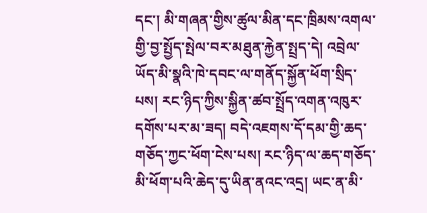དང་། མི་གཞན་གྱིས་ཚུལ་མིན་དང་ཁྲིམས་འགལ་གྱི་བྱ་སྤྱོད་སྤེལ་བར་མཐུན་རྐྱེན་སྤྲད་དེ། འབྲེལ་ཡོད་མི་སྣའི་ཁེ་དབང་ལ་གནོད་སྐྱོན་ཕོག་སྲིད་པས། རང་ཉིད་ཀྱིས་སྐྱིན་ཚབ་སྤྲོད་འགན་འཁུར་དགོས་པར་མ་ཟད། བདེ་འཇགས་དོ་དམ་གྱི་ཆད་གཅོད་ཀྱང་ཕོག་ངེས་པས། རང་ཉིད་ལ་ཆད་གཅོད་མི་ཕོག་པའི་ཆེད་དུ་ཡིན་ནའང་འདྲ། ཡང་ན་མི་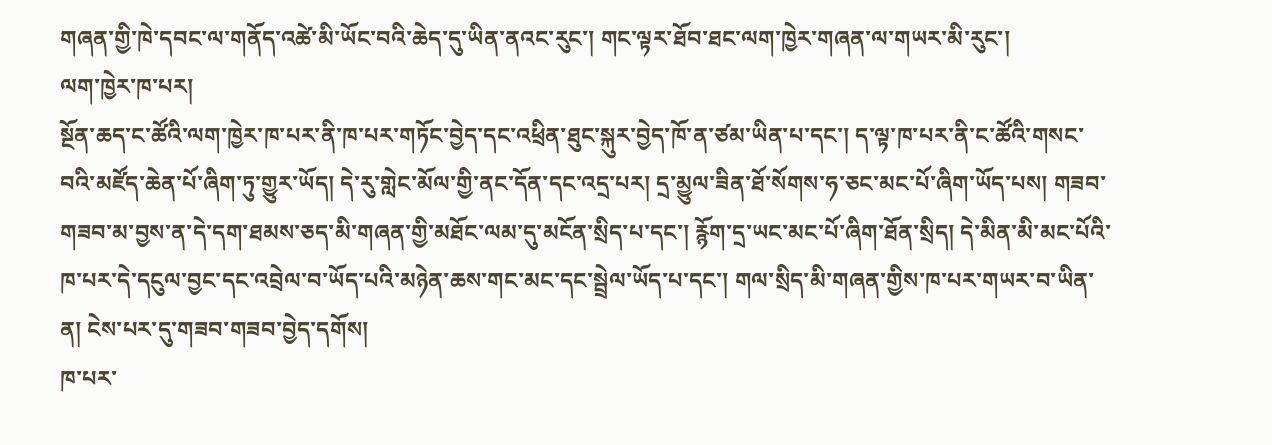གཞན་གྱི་ཁེ་དབང་ལ་གནོད་འཚེ་མི་ཡོང་བའི་ཆེད་དུ་ཡིན་ནའང་རུང་། གང་ལྟར་ཐོབ་ཐང་ལག་ཁྱེར་གཞན་ལ་གཡར་མི་རུང་།
ལག་ཁྱེར་ཁ་པར།
སྔོན་ཆད་ང་ཚོའི་ལག་ཁྱེར་ཁ་པར་ནི་ཁ་པར་གཏོང་བྱེད་དང་འཕྲིན་ཐུང་སྐུར་བྱེད་ཁོ་ན་ཙམ་ཡིན་པ་དང་། ད་ལྟ་ཁ་པར་ནི་ང་ཚོའི་གསང་བའི་མཛོད་ཆེན་པོ་ཞིག་ཏུ་གྱུར་ཡོད། དེ་རུ་གླེང་མོལ་གྱི་ནང་དོན་དང་འདྲ་པར། དྲ་མྱུལ་ཟིན་ཐོ་སོགས་ཧ་ཅང་མང་པོ་ཞིག་ཡོད་པས། གཟབ་གཟབ་མ་བྱས་ན་དེ་དག་ཐམས་ཅད་མི་གཞན་གྱི་མཐོང་ལམ་དུ་མངོན་སྲིད་པ་དང་། རྙོག་དྲ་ཡང་མང་པོ་ཞིག་ཐོན་སྲིད། དེ་མིན་མི་མང་པོའི་ཁ་པར་དེ་དངུལ་བྱང་དང་འབྲེལ་བ་ཡོད་པའི་མཉེན་ཆས་གང་མང་དང་སྦྲེལ་ཡོད་པ་དང་། གལ་སྲིད་མི་གཞན་གྱིས་ཁ་པར་གཡར་བ་ཡིན་ན། ངེས་པར་དུ་གཟབ་གཟབ་བྱེད་དགོས།
ཁ་པར་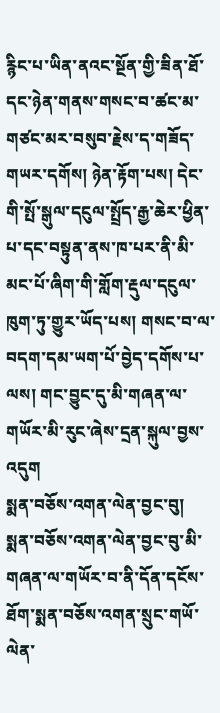རྙིང་པ་ཡིན་ནའང་སྔོན་གྱི་ཟིན་ཐོ་དང་ཉེན་གནས་གསང་བ་ཚང་མ་གཙང་མར་བསུབ་རྗེས་ད་གཟོད་གཡར་དགོས། ཉེན་རྟོག་པས། དེང་གི་སྤོ་སྒུལ་དངུལ་སྤྲོད་རྒྱ་ཆེར་ཕྱིན་པ་དང་བསྟུན་ནས་ཁ་པར་ནི་མི་མང་པོ་ཞིག་གི་གློག་རྡུལ་དངུལ་ཁུག་ཏུ་གྱུར་ཡོད་པས། གསང་བ་ལ་བདག་དམ་ཡག་པོ་བྱེད་དགོས་པ་ལས། གང་བྱུང་དུ་མི་གཞན་ལ་གཡོར་མི་རུང་ཞེས་དྲན་སྐུལ་བྱས་འདུག
སྨན་བཅོས་འགན་ལེན་བྱང་བུ།
སྨན་བཅོས་འགན་ལེན་བྱང་བུ་མི་གཞན་ལ་གཡོར་བ་ནི་དོན་དངོས་ཐོག་སྨན་བཅོས་འགན་སྲུང་གཡོ་ལེན་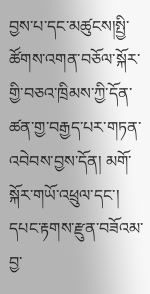བྱས་པ་དང་མཚུངས།སྤྱི་ཚོགས་འགན་བཅོལ་སྐོར་གྱི་བཅའ་ཁྲིམས་ཀྱི་དོན་ཚན་གྱ་བརྒྱད་པར་གཏན་འབེབས་བྱས་དོན། མགོ་སྐོར་གཡོ་འཕྲུལ་དང་། དཔང་རྟགས་རྫུན་བཟོའམ་བྱ་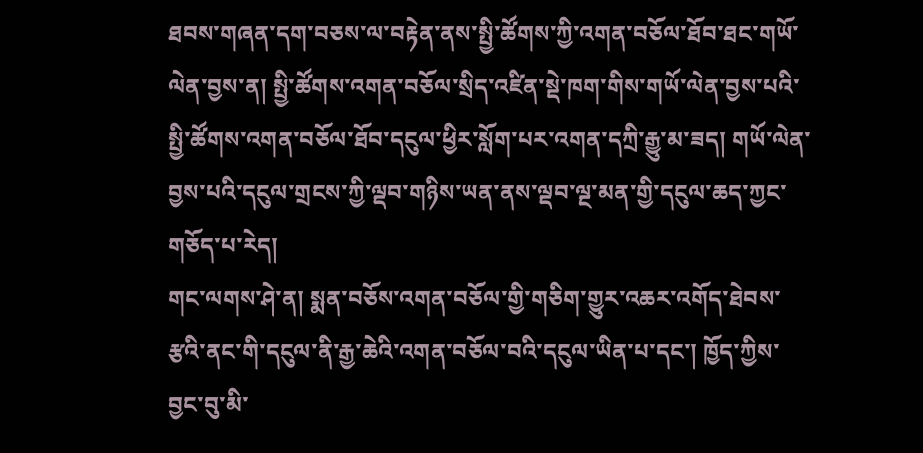ཐབས་གཞན་དག་བཅས་ལ་བརྟེན་ནས་སྤྱི་ཚོགས་ཀྱི་འགན་བཅོལ་ཐོབ་ཐང་གཡོ་ལེན་བྱས་ན། སྤྱི་ཚོགས་འགན་བཅོལ་སྲིད་འཛིན་སྡེ་ཁག་གིས་གཡོ་ལེན་བྱས་པའི་སྤྱི་ཚོགས་འགན་བཅོལ་ཐོབ་དངུལ་ཕྱིར་སློག་པར་འགན་དཀྲི་རྒྱུ་མ་ཟད། གཡོ་ལེན་བྱས་པའི་དངུལ་གྲངས་ཀྱི་ལྡབ་གཉིས་ཡན་ནས་ལྡབ་ལྔ་མན་གྱི་དངུལ་ཆད་ཀྱང་གཅོད་པ་རེད།
གང་ལགས་ཤེ་ན། སྨན་བཅོས་འགན་བཅོལ་གྱི་གཅིག་གྱུར་འཆར་འགོད་ཐེབས་རྩའི་ནང་གི་དངུལ་ནི་རྒྱ་ཆེའི་འགན་བཅོལ་བའི་དངུལ་ཡིན་པ་དང་། ཁྱོད་ཀྱིས་བྱང་བུ་མི་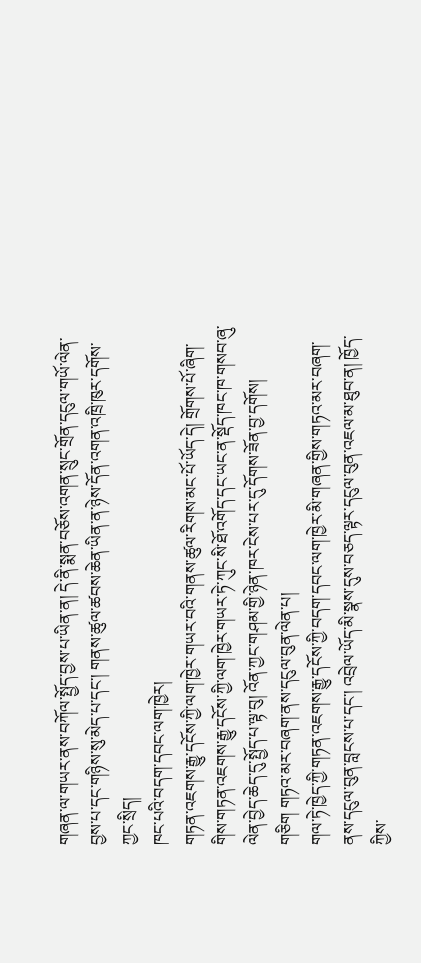གཞན་ལ་གཡར་ནས་བཀོལ་སྤྱོད་བྱས་པ་ཡིན་ན། དེ་ནི་སྨན་བཅོས་འགན་སྲུང་གྲོན་དངུལ་གཡོ་ལེན་བྱས་པ་དང་གཉིས་སུ་མེད་པ་དང་། གནས་ཚུལ་ཚབས་ཆེན་ཡིན་ན་ཉེས་དོན་འགན་འཁྲི་ཁུར་དགོས་ཀྱང་སྲིད།
ཁང་པའི་བདག་དབང་ལག་ཁྱེར།
གཏན་འཇགས་རྒྱུ་དངོས་ཀྱི་ལག་ཁྱེར་གཡར་བའི་གནས་ཚུལ་རིགས་མང་པོ་ཡོད་དེ། གྲོགས་པོ་ཞིག་གིས་གཏན་འཇགས་རྒྱུ་དངོས་ཀྱི་ལག་ཁྱེར་གཡར་ཏེ་ཀུང་སི་ཐོ་འགོད་དང་ཡང་ན་སྡོད་ཁང་ཁ་གསབ་ཞུ་ལེན་བྱེད་ཆེད་དུ་སྤྱོད་པ་ལྟ་བུ། འོན་ཀྱང་གཤམ་གྱི་ཉེན་ཁར་ངེས་པར་དུ་དོགས་ཟོན་བྱ་དགོས།
གཅིག གཏའ་མར་བཞག་ནས་དངུལ་བུན་ལེན་པ།
གལ་ཏེ་ཁྱེད་ཀྱི་གཏན་འཇགས་རྒྱུ་དངོས་ཀྱི་བདག་དབང་ལག་ཁྱེར་མི་གཞན་གྱིས་གཏའ་མར་བཞག་ནས་དངུལ་བུན་བླངས་པ་དང་། འབྲེལ་ཡོད་མི་སྣས་དུས་བཅད་ལྟར་དངུལ་བུན་འཇལ་མ་ཐུབ་ན། ཁྱོད་ཀྱིས་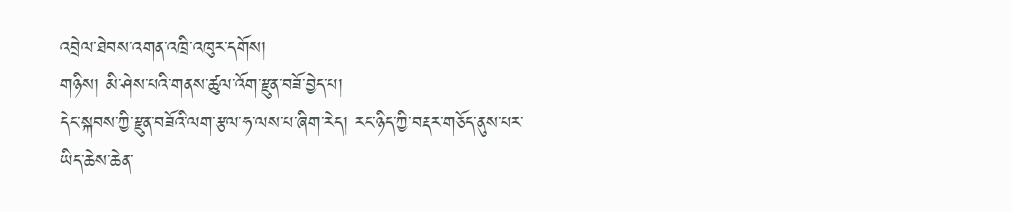འབྲེལ་ཐེབས་འགན་འཁྲི་འཁུར་དགོས།
གཉིས། མི་ཤེས་པའི་གནས་ཚུལ་འོག་རྫུན་བཟོ་བྱེད་པ།
དེང་སྐབས་ཀྱི་རྫུན་བཟོའི་ལག་རྩལ་ཧ་ལས་པ་ཞིག་རེད། རང་ཉིད་ཀྱི་བརྡར་གཅོད་ནུས་པར་ཡིད་ཆེས་ཆེན་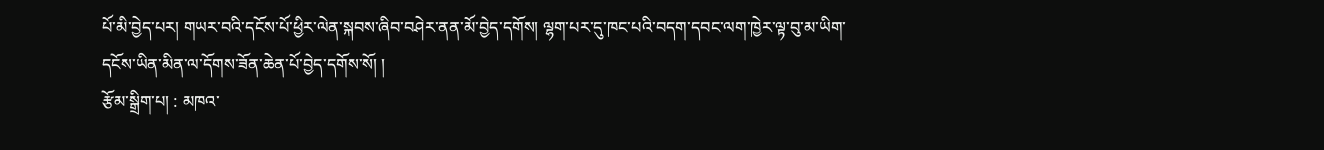པོ་མི་བྱེད་པར། གཡར་བའི་དངོས་པོ་ཕྱིར་ལེན་སྐབས་ཞིབ་བཤེར་ནན་མོ་བྱེད་དགོས། ལྷག་པར་དུ་ཁང་པའི་བདག་དབང་ལག་ཁྱེར་ལྟ་བུ་མ་ཡིག་དངོས་ཡིན་མིན་ལ་དོགས་ཟོན་ཆེན་པོ་བྱེད་དགོས་སོ། །
རྩོམ་སྒྲིག་པ། : མཁའ་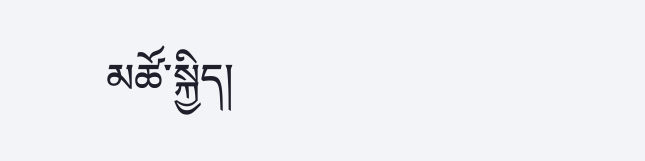མཚོ་སྐྱིད།